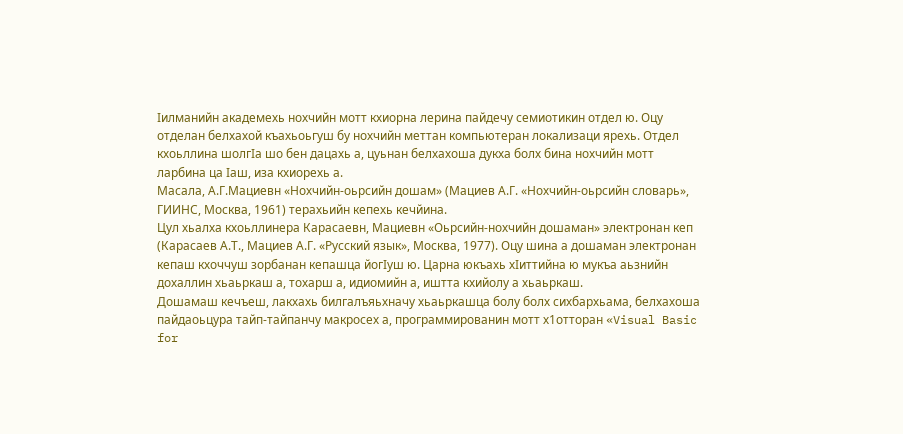Iилманийн академехь нохчийн мотт кхиорна лерина пайдечу семиотикин отдел ю. Оцу отделан белхахой къахьоьгуш бу нохчийн меттан компьютеран локализаци ярехь. Отдел кхоьллина шолгIа шо бен дацахь а, цуьнан белхахоша дукха болх бина нохчийн мотт ларбина ца Iаш, иза кхиорехь а.
Масала, А.Г.Мациевн «Нохчийн-оьрсийн дошам» (Мациев А.Г. «Нохчийн-оьрсийн словарь», ГИИНС, Москва, 1961) терахьийн кепехь кечйина.
Цул хьалха кхоьллинера Карасаевн, Мациевн «Оьрсийн-нохчийн дошаман» электронан кеп (Карасаев А.Т., Мациев А.Г. «Русский язык», Москва, 1977). Оцу шина а дошаман электронан кепаш кхоччуш зорбанан кепашца йогIуш ю. Царна юкъахь хIиттийна ю мукъа аьзнийн дохаллин хьаьркаш а, тохарш а, идиомийн а, иштта кхийолу а хьаьркаш.
Дошамаш кечъеш, лакхахь билгалъяьхначу хьаьркашца болу болх сихбархьама, белхахоша пайдаоьцура тайп-тайпанчу макросех а, программированин мотт х1отторан «Visual Basic for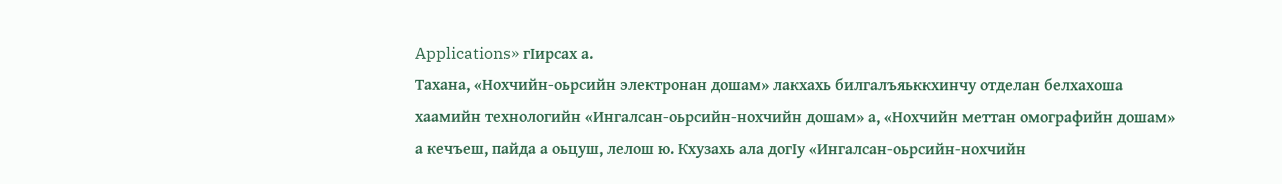Applications» гIирсах а.
Тахана, «Нохчийн-оьрсийн электронан дошам» лакхахь билгалъяьккхинчу отделан белхахоша хаамийн технологийн «Ингалсан-оьрсийн-нохчийн дошам» а, «Нохчийн меттан омографийн дошам» а кечъеш, пайда а оьцуш, лелош ю. Кхузахь ала догIу «Ингалсан-оьрсийн-нохчийн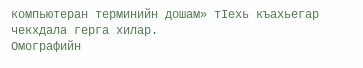компьютеран терминийн дошам» тIехь къахьегар чекхдала герга хилар.
Омографийн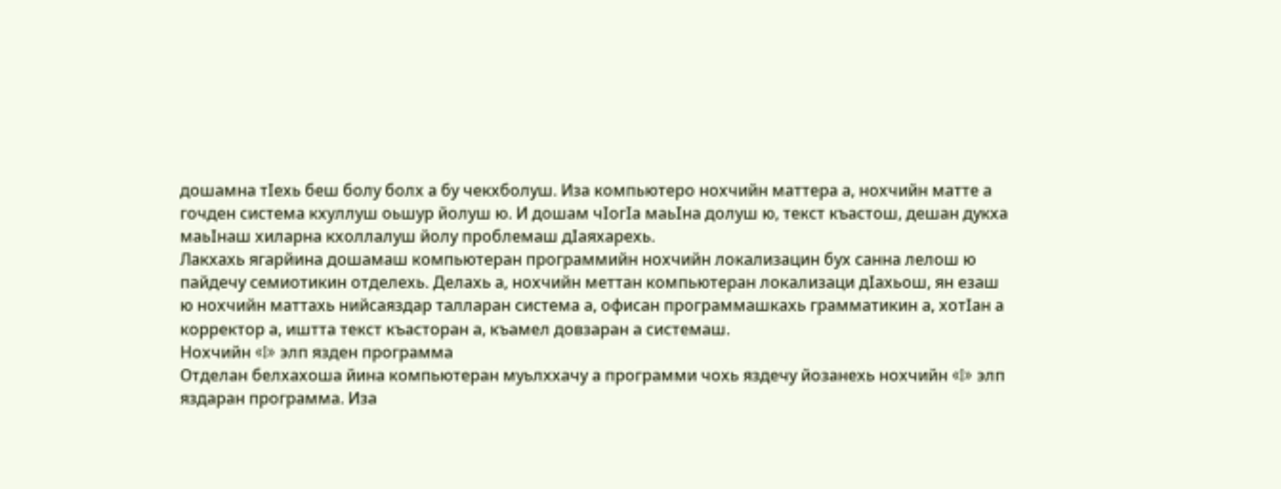дошамна тIехь беш болу болх а бу чекхболуш. Иза компьютеро нохчийн маттера а, нохчийн матте а гочден система кхуллуш оьшур йолуш ю. И дошам чIогIа маьIна долуш ю, текст къастош, дешан дукха маьIнаш хиларна кхоллалуш йолу проблемаш дIаяхарехь.
Лакхахь ягарйина дошамаш компьютеран программийн нохчийн локализацин бух санна лелош ю пайдечу семиотикин отделехь. Делахь а, нохчийн меттан компьютеран локализаци дIахьош, ян езаш ю нохчийн маттахь нийсаяздар талларан система а, офисан программашкахь грамматикин а, хотIан а корректор а, иштта текст къасторан а, къамел довзаран а системаш.
Нохчийн «I» элп язден программа
Отделан белхахоша йина компьютеран муьлххачу а программи чохь яздечу йозанехь нохчийн «I» элп яздаран программа. Иза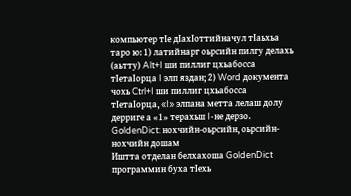компьютер тIе дIахIоттийначул тIаьхьа таро ю: 1) латийнарг оьрсийн пилгу делахь (аьтту) Alt+I ши пиллиг цхьабосса тIетаIорца I элп яздан; 2) Word документа чохь Ctrl+I ши пиллиг цхьабосса тIетаIорца, «I» элпана метта лелаш долу дерриге а «1» терахьш I-не дерзо.
GoldenDict: нохчийн-оьрсийн, оьрсийн-нохчийн дошам
Иштта отделан белхахоша GoldenDict программин буха тIехь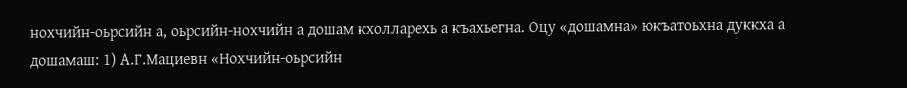нохчийн-оьрсийн а, оьрсийн-нохчийн а дошам кхолларехь а къахьегна. Оцу «дошамна» юкъатоьхна дуккха а дошамаш: 1) А.Г.Мациевн «Нохчийн-оьрсийн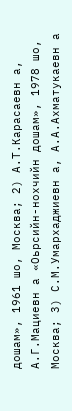дошам», 1961 шо, Москва; 2) А.Т.Карасаевн а, А.Г.Мациевн а «Оьрсийн-нохчийн дошам», 1978 шо, Москва; 3) С.М.Умархаджиевн а, А.А.Ахматукаевн а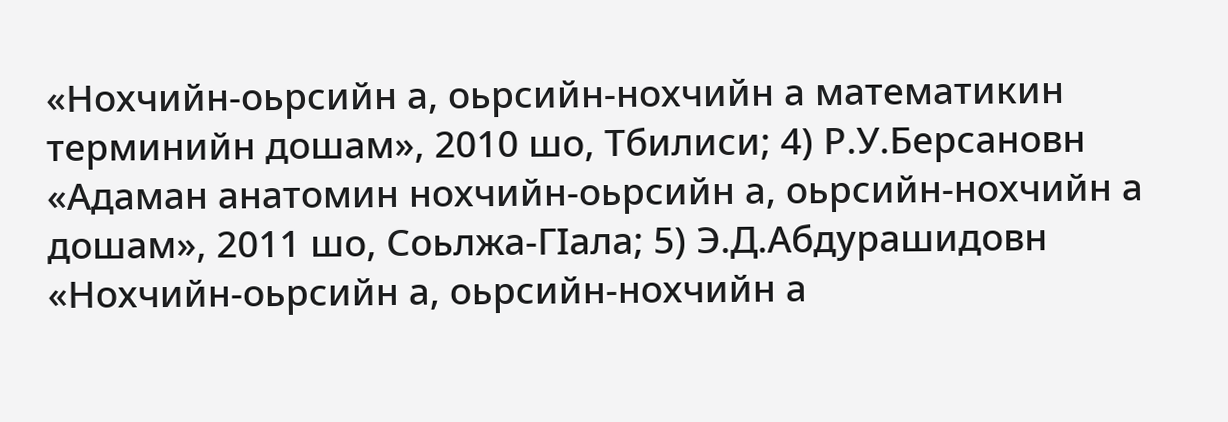«Нохчийн-оьрсийн а, оьрсийн-нохчийн а математикин терминийн дошам», 2010 шо, Тбилиси; 4) Р.У.Берсановн «Адаман анатомин нохчийн-оьрсийн а, оьрсийн-нохчийн а дошам», 2011 шо, Соьлжа-ГIала; 5) Э.Д.Абдурашидовн «Нохчийн-оьрсийн а, оьрсийн-нохчийн а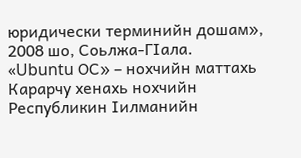юридически терминийн дошам», 2008 шо, Соьлжа-ГIала.
«Ubuntu ОС» – нохчийн маттахь
Карарчу хенахь нохчийн Республикин Iилманийн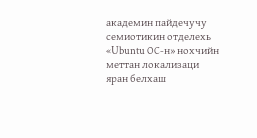академин пайдечучу семиотикин отделехь «Ubuntu ОС-н» нохчийн меттан локализаци яран белхаш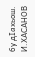бу дIахьош.
И.ХАСАНОВ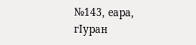№143, еара, гIуран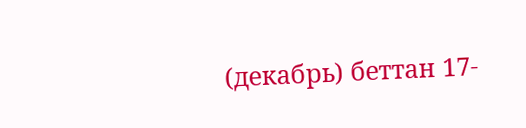(декабрь) беттан 17-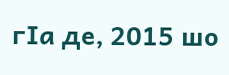гIа де, 2015 шо